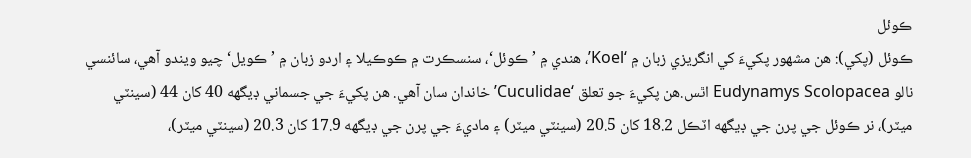ڪوئل
ڪوئل (پکي): هن مشھور پکيءَ کي انگريزي زبان ۾ ‘Koel’، هندي ۾ ’ڪوئل‘، سنسڪرت ۾ ڪوڪيلا ۽ اردو زبان ۾ ’ڪويل‘ چيو ويندو آهي، سائنسي نالو Eudynamys Scolopacea اٿس.هن پکيءَ جو تعلق ‘Cuculidae’ خاندان سان آهي. هن پکيءَ جي جسماني ڊيگهه 40 کان 44 (سينٽي ميٽر)، نر ڪوئل جي پرن جي ڊيگهه اٽڪل 18.2 کان 20.5 (سينٽي ميٽر) ۽ ماديءَ جي پرن جي ڊيگهه 17.9 کان 20.3 (سينٽي ميٽر)،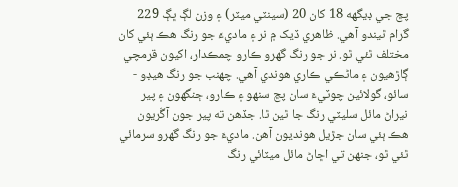پڇ جي ڊيگهه 18 کان 20 (سينٽي ميٽر) ۽ وزن لڳ ڀڳ 229 گرام ٿيندو آهي. ظاهري ڏيک ۾ نر ۽ ماديءَ جو رنگ هڪ ٻئي کان مختلف ٿئي ٿو. نر جو رنگ گھرو ڪارو چمڪدار، اکيون قرمچي ڳاڙهيون ۽ ماڻڪي ڪاري هوندي آهي. چھنب جو رنگ هيڊو - سائو، گولائين چوٽيءَ سان پڇ سنھو ۽ ڪارو، ڄنگهون ۽ پير نيراڻ مائل سليٽي رنگ جا ٿين ٿا. جڏهن ته پير جون آڱريون هڪ ٻئي سان جڙيل هونديون آهن. ماديءَ جو رنگ گھرو سرمائي ٿئي ٿو، جنھن تي اڇاڻ مائل ميٽائي رنگ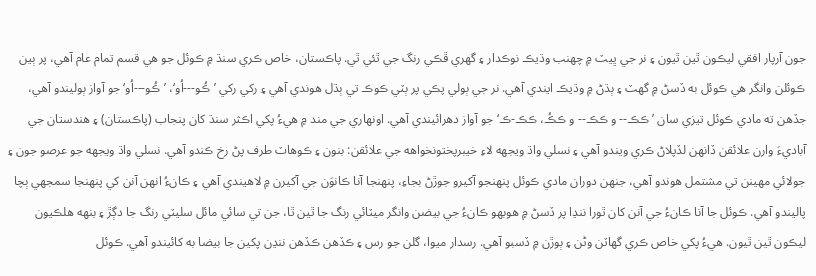جون آرپار افقي ليڪون ٿين ٿيون ۽ نر جي ڀيٽ ۾ چھنب وڌيڪ نوڪدار ۽ گھري ڦڪي رنگ جي ٿئي ٿي. پاڪستان، خاص ڪري سنڌ ۾ ڪوئل جو هي قسم تمام عام آهي، پر ٻين ڪوئلن وانگر هي ڪوئل به ڏسڻ ۾ گهٽ ۽ ٻڌڻ ۾ وڌيڪ ايندي آهي. نر جي ٻولي پڪي پر ٻٽي ڪوڪ تي ٻڌل هوندي آهي ۽ رکي رکي ’ڪُو---اُو‘، ’ڪُو---اُو‘ جو آواز ٻوليندو آهي، جڏهن ته مادي ڪوئل تيزي سان ’ڪڪ-- و ڪڪ-- و ڪڪُ، ڪڪ-ڪ‘ جو آواز دهرائيندي آهي. اونھاري جي مند ۾ هيءُ پکي اڪثر سنڌ کان پنجاب (پاڪستان) ۽ هندستان جي آباديءَ وارن علائقن ڏانھن لڏپلاڻ ڪري ويندو آهي ۽ نسلي واڌ ويجهه لاءِ خيبرپختونخواهه جي علائقن: بنون ۽ ڪوهاٽ طرف پڻ رخ ڪندو آهي. نسلي واڌ ويجهه جو عرصو جون ۽ جولائي مھينن تي مشتمل هوندو آهي، جنھن دوران مادي ڪوئل پنھنجو آکيرو جوڙڻ بجاءِ، پنھنجا آنا ڪانوَن جي آکيرن ۾ لاهيندي آهي ۽ ڪانءُ انھن آنن کي پنھنجا سمجهي ٻچا پاليندو آهي. ڪوئل جا آنا ڪانءُ جي آنن کان ٿورا ننڍا پر ڏسڻ ۾ هوبھو ڪانءُ جي بيضن وانگر ميٽائي رنگ جا ٿين ٿا، جن تي سائي مائل سليٽي رنگ جا دڳڙ ۽ بنھه هلڪيون ليڪون ٿين ٿيون. هيءُ پکي خاص ڪري گهاٽن وڻن ۽ ٻوڙن ۾ ڏسبو آهي. رسدار ميوا، گلن جو رس ۽ ڪڏهن ڪڏهن ننڍن پکين جا بيضا به کائيندو آهي. ڪوئل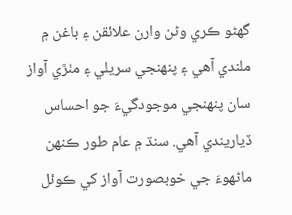گهڻو ڪري وڻن وارن علائقن ۽ باغن ۾ ملندي آهي ۽ پنھنجي سريلي ۽ مٺڙي آواز سان پنھنجي موجودگيءَ جو احساس ڏياريندي آهي. سنڌ ۾ عام طور ڪنھن ماڻهوءَ جي خوبصورت آواز کي ڪوئل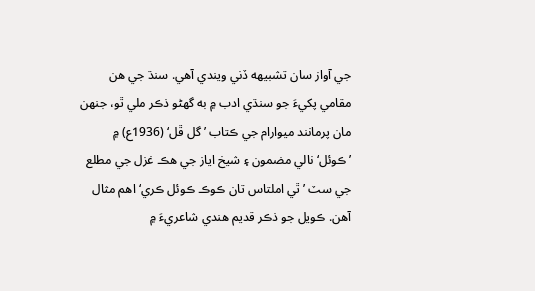جي آواز سان تشبيھه ڏني ويندي آهي. سنڌ جي هن مقامي پکيءَ جو سنڌي ادب ۾ به گهڻو ذڪر ملي ٿو، جنھن مان پرمانند ميوارام جي ڪتاب ’گل ڦل‘ (1936ع) ۾ ’ڪوئل‘ نالي مضمون ۽ شيخ اياز جي هڪ غزل جي مطلع جي سٽ ’ٿي املتاس تان ڪوڪ ڪوئل ڪري‘ اهم مثال آهن. ڪويل جو ذڪر قديم هندي شاعريءَ ۾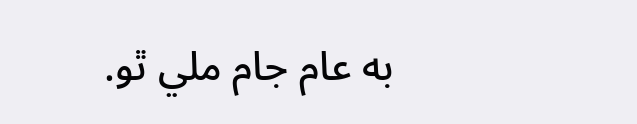به عام جام ملي ٿو.